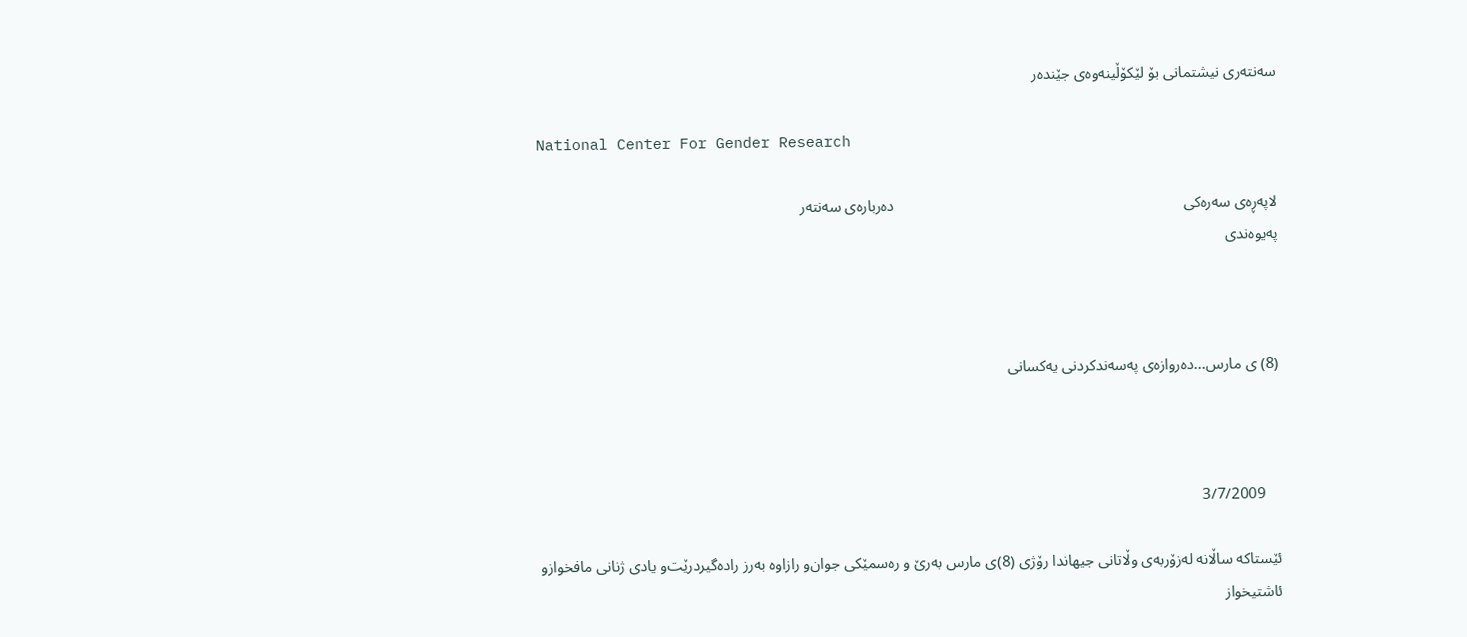سه‌نته‌ری نیشتمانی بۆ لێكۆڵینه‌وه‌ی جێنده‌ر

National Center For Gender Research

لاپه‌ڕه‌ی سه‌ره‌كی                                                                          ده‌رباره‌ی سه‌نته‌ر                                                                   په‌یوه‌ندی



(8) ی مارس...ده‌روازه‌ی په‌سه‌ندكردنی یه‌كسانی



    3/7/2009

ئێستاكه‌ ساڵانه‌ له‌زۆربه‌ی وڵاتانی جیهاندا رۆژی (8)ی مارس به‌رێ ‌و ره‌سمێكی جوان‌و رازاوه‌ به‌رز راده‌گیردرێت‌و یادی ژنانی مافخواز‌و ئاشتیخواز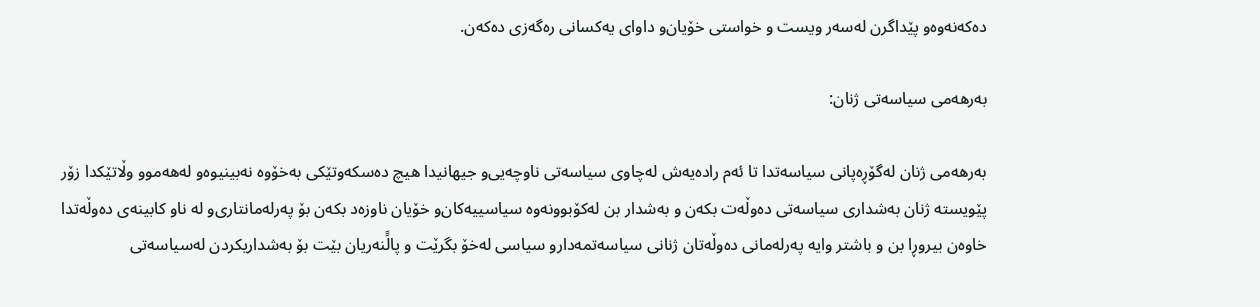ده‌كه‌نه‌وه‌‌و پێداگرن له‌سه‌ر ویست ‌و خواستی خۆیان‌و داوای یه‌كسانی ره‌گه‌زی ده‌كه‌ن.

به‌رهه‌می سیاسه‌تی ژنان:

به‌رهه‌می ژنان له‌گۆڕه‌پانی سیاسه‌تدا تا ئه‌م راده‌یه‌ش له‌چاوی سیاسه‌تی ناوچه‌یی‌و جیهانیدا هیچ ده‌سكه‌وتێكی به‌خۆوه‌ نه‌بینیوه‌‌و له‌هه‌موو وڵاتێكدا زۆر پێویسته‌ ژنان به‌شداری سیاسه‌تی ده‌وڵه‌ت بكه‌ن ‌و به‌شدار بن له‌كۆبوونه‌وه‌ سیاسییه‌كان‌و خۆیان ناوزه‌د بكه‌ن بۆ په‌رله‌مانتاری‌و له‌ ناو كابینه‌ی ده‌وڵه‌تدا خاوه‌ن بیر‌وڕا بن ‌و باشتر وایه‌ په‌رله‌مانی ده‌وڵه‌تان ژنانی سیاسه‌تمه‌دار‌و سیاسی له‌خۆ بگرێت ‌و پالًَنه‌ریان بێت بۆ به‌شداریكردن له‌سیاسه‌تی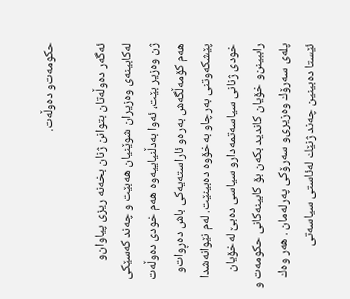حكومه‌ت‌و ده‌وڵه‌ت.

ئه‌گه‌ر ده‌وڵه‌تان بتوانن ژنان بخه‌نه‌ ریزی پیاوان‌و له‌كابینه‌ی وه‌زیران شوێنیان هه‌بێت ‌و چه‌ند كه‌سێكی ژن وه‌زیر بێت، ئه‌وا به‌دڵنیاییه‌وه‌ هه‌م خودی ده‌وڵه‌ت هه‌م كۆمه‌ڵگه‌ش به‌ره‌و ئاراسته‌یه‌كی باش ده‌ڕوات‌و پێشكه‌وتنی به‌رچاو به‌خۆوه‌ ده‌بینێت. له‌م نێوانه‌شدا خودی ژنانی سیاسه‌تمه‌دار‌و سیاسی ده‌بێ له‌خۆیان راببینن‌و خۆیان كاندید بكه‌ن بۆ كابینه‌كانی حكومه‌ت ‌و پله‌ی سه‌رۆك وه‌زیری‌و سه‌رۆكی‌ په‌رله‌مان . هه‌ر وه‌ك ئێستا ده‌بینین چه‌ند ژنێك له‌ئاستی سیاسه‌تی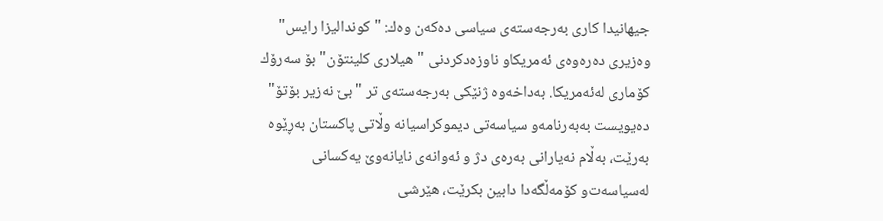جیهانیدا كاری به‌رجه‌سته‌ی سیاسی ده‌كه‌ن وه‌ك: "كوندالیزا رایس" وه‌زیری ده‌ره‌وه‌ی ئه‌مریكا‌و ناوزه‌دكردنی "هیلاری كلینتۆن" بۆ سه‌رۆك كۆماری له‌ئه‌مریكا. به‌داخه‌وه‌ ژنێكی به‌رجه‌سته‌ی تر "بێ نه‌زیر بۆتۆ" ده‌یویست به‌به‌رنامه‌‌و سیاسه‌تی دیموكراسیانه‌ وڵاتی پاكستان به‌ڕێوه‌ به‌رێت، به‌ڵام نه‌یارانی به‌ره‌ی دژ ‌و ئه‌وانه‌ی نایانه‌وێ یه‌كسانی له‌سیاسه‌ت‌و كۆمه‌ڵگه‌دا دابین بكرێت، هێرشی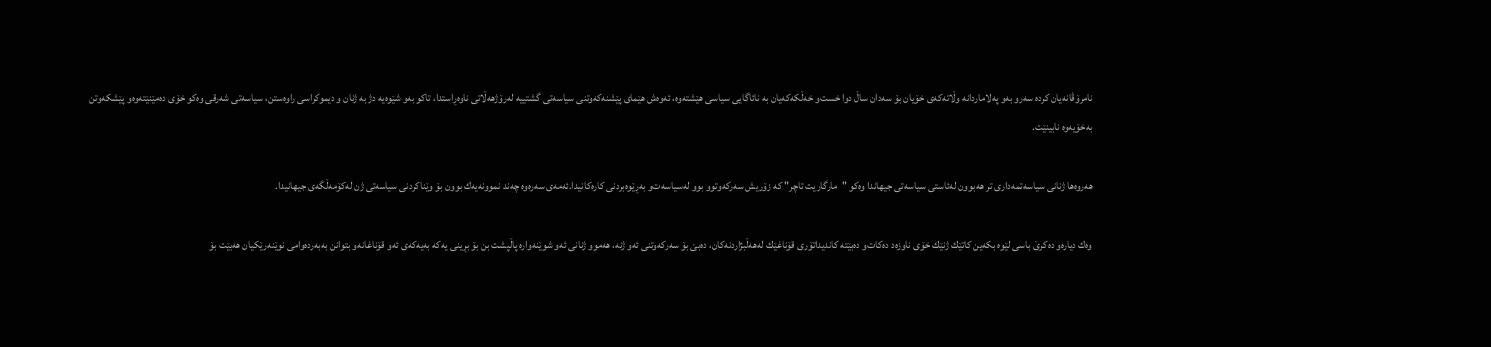نامرۆڤانه‌یان كرده‌ سه‌ر‌و به‌و په‌لاماردانه‌ وڵاته‌كه‌ی خۆیان بۆ سه‌دان ساڵ‌ دوا خست‌و خه‌ڵكه‌كه‌یان به‌ نائاگایی سیاسی هێشته‌وه‌، ئه‌وه‌ش هێمای پێشنه‌كه‌وتنی سیاسه‌تی گشتییه‌ له‌رۆژهه‌ڵاتی ناوه‌ڕاستدا، تاكو به‌و شێوه‌یه‌ دژ به‌ ژنان ‌و دیموكراسی راوه‌ستن، سیاسه‌تی شه‌رقی وه‌كو خۆی ده‌مێنێته‌وه‌‌و پێشكه‌وتن به‌خۆیه‌وه‌ نابینێت.

هه‌روه‌ها ژنانی سیاسه‌تمه‌داری تر هه‌بوون له‌ئاستی سیاسه‌تی جیهاندا وه‌كو "مارگاریت تاچر" كه‌ زۆریش سه‌ركه‌وتوو بوو له‌سیاسه‌ت‌و به‌ڕێوه‌بردنی كاره‌كانیدا.ئه‌مه‌ی‌ سه‌ره‌وه‌ چه‌ند نموونه‌یه‌ك بوون بۆ وێناكردنی سیاسه‌تی ژن له‌كۆمه‌ڵگه‌ی جیهانیدا.

وه‌ك دیاره‌و ده‌كرێ باسی لێوه‌ بكه‌ین كاتێك ژنێك خۆی ناوزه‌د ده‌كات‌و ده‌بێته‌ كاندیداتۆری قۆناغێك له‌هه‌ڵبژاردنه‌كان، ده‌بێ بۆ سه‌ركه‌وتنی ئه‌و ژنه‌، هه‌موو ژنانی ئه‌و شوێنه‌واره‌ پاڵپشت بن بۆ بڕینی یه‌كه‌ به‌یه‌كه‌ی ئه‌و قۆناغانه‌‌و بتوانن به‌به‌رده‌وامی نوێنه‌رێكیان هه‌بێت بۆ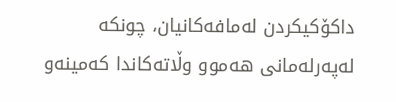داكۆكیكردن له‌مافه‌كانیان، چونكه‌ له‌په‌رله‌مانی‌ هه‌موو وڵاته‌كاندا كه‌مینه‌‌و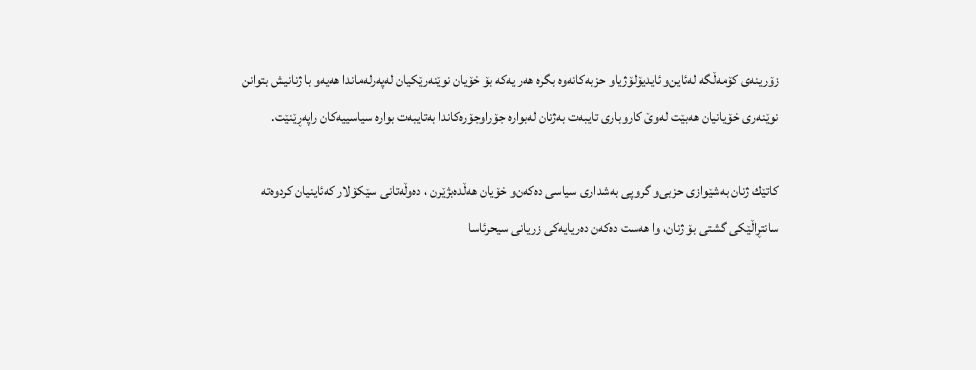زۆرینه‌ی كۆمه‌ڵگه‌ له‌ئاین‌و ئایدیۆلۆژیا‌و حزبه‌كانه‌وه‌ بگره‌ هه‌ر یه‌كه‌ بۆ خۆیان نوێنه‌رێكیان له‌په‌رله‌ماندا هه‌یه‌‌و با ژنانیش بتوانن نوێنه‌ری خۆیانیان هه‌بێت له‌وێ كاروباری تایبه‌ت به‌ژنان له‌بواره‌ جۆراوجۆره‌كاندا به‌تایبه‌ت بواره‌ سیاسییه‌كان راپه‌ڕێنێت.

كاتێك ژنان به‌شێوازی حزبی‌و گروپی به‌شداری سیاسی ده‌كه‌ن‌و خۆیان هه‌ڵده‌بژێرن ، ده‌وڵه‌تانی سێكۆلار كه‌ئاینیان كردوه‌ته‌ سانتڕاڵێكی گشتی بۆ ژنان، وا هه‌ست ده‌كه‌ن ده‌ریایه‌كی زریانی سیحرئاسا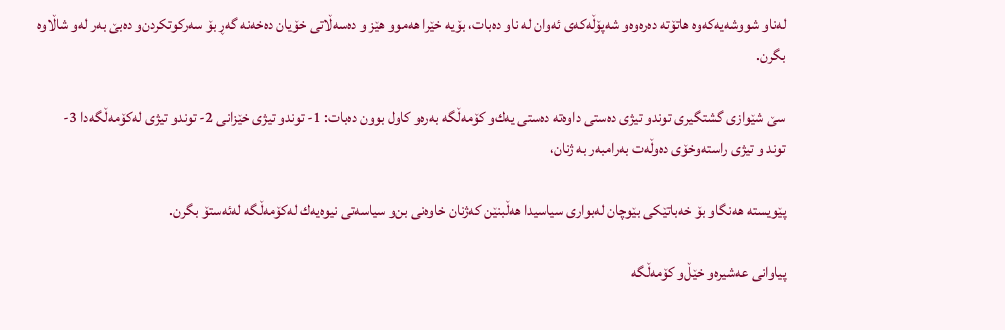له‌ناو شووشه‌یه‌كه‌وه‌ هاتۆته‌ ده‌ره‌وه‌‌و شه‌پۆڵه‌كه‌ی ئه‌وان له‌ ناو ده‌بات، بۆیه‌ خێرا هه‌موو هێز ‌و ده‌سه‌ڵاتی خۆیان ده‌خه‌نه‌ گه‌ڕ بۆ سه‌ركوتكردن‌و ده‌بێ به‌ر له‌و شاڵاوه‌ بگرن.

سێ شێوازی گشتگیری توند‌و تیژی ده‌ستی داوه‌ته‌ ده‌ستی یه‌ك‌و كۆمه‌ڵگه‌ به‌ره‌و كاول بوون ده‌بات: 1- توند‌و تیژی خێزانی 2- توند‌و تیژی له‌كۆمه‌ڵگه‌دا 3- توند ‌و تیژی راسته‌وخۆی ده‌وڵه‌ت به‌رامبه‌ر به‌ ژنان،

پێویسته‌ هه‌نگاو بۆ خه‌باتێكی بێوچان له‌بواری سیاسیدا هه‌ڵبنێن كه‌ژنان خاوه‌نی بن‌و سیاسه‌تی نیوه‌یه‌ك له‌كۆمه‌ڵگه‌ له‌ئه‌ستۆ بگرن.

پیاوانی عه‌شیره‌‌و خێڵ‌و كۆمه‌ڵگه‌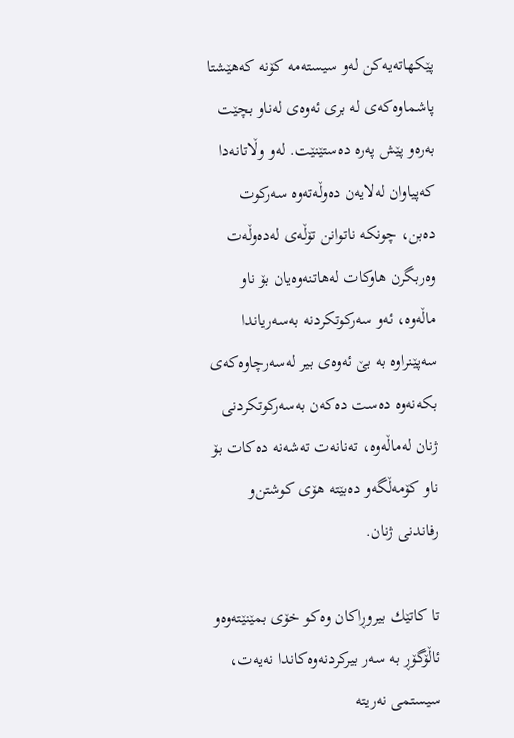پێكهاته‌یه‌كن له‌و سیسته‌مه‌ كۆنه‌ كه‌هێشتا پاشماوه‌كه‌ی له‌ بری ئه‌وه‌ی له‌ناو بچێت به‌ره‌و پێش په‌ره‌ ده‌ستێنێت. له‌و وڵاتانه‌دا كه‌پیاوان له‌لایه‌ن ده‌وڵه‌ته‌وه‌ سه‌ركوت ده‌بن، چونكه‌ ناتوانن تۆڵه‌ی له‌ده‌وڵه‌ت وه‌ربگرن هاوكات له‌هاتنه‌وه‌یان بۆ ناو ماڵه‌وه‌، ئه‌و سه‌ركوتكردنه‌ به‌سه‌ریاندا سه‌پێنراوه‌ به‌ بێ ئه‌وه‌ی بیر له‌سه‌رچاوه‌كه‌ی بكه‌نه‌وه‌ ده‌ست ده‌كه‌ن به‌سه‌ركوتكردنی ژنان له‌ماڵه‌وه‌، ته‌نانه‌ت ته‌شه‌نه‌ ده‌كات بۆ ناو كۆمه‌ڵگه‌‌و ده‌بێته‌ هۆی كوشتن‌و رفاندنی ژنان.

تا كاتێك بیر‌وڕاكان وه‌كو خۆی بمێنێته‌وه‌‌و ئاڵۆگۆڕ به‌ سه‌ر بیركردنه‌وه‌كاندا نه‌یه‌ت، سیستمی نه‌ریته‌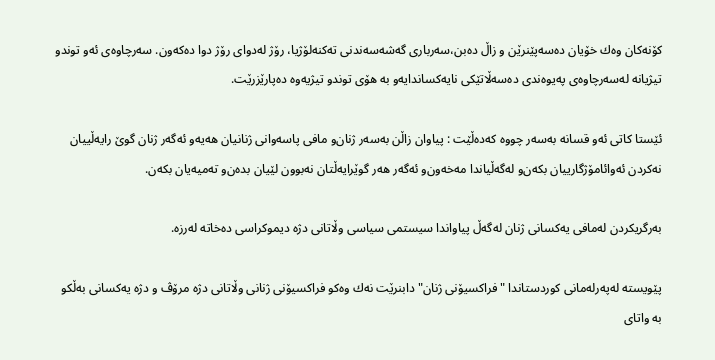كۆنه‌كان وه‌ك خۆیان ده‌سه‌پێنرێن ‌و زاڵ‌ ده‌بن،سه‌رباری گه‌شه‌سه‌ندنی ته‌كنه‌لۆژیا، رۆژ له‌دوای رۆژ دوا ده‌كه‌ون. سه‌رچاوه‌ی ئه‌و توند‌و تیژیانه‌ له‌سه‌رچاوه‌ی په‌یوه‌ندی ده‌سه‌ڵاتێكی نایه‌كساندایه‌‌و به‌ هۆی توند‌و تیژیه‌وه‌ ده‌پارێزرێت.

ئێستا كاتی‌ ئه‌و قسانه‌ به‌سه‌ر چووه‌ كه‌ده‌ڵێت : پیاوان زاڵن به‌سه‌ر ژنان‌و مافی پاسه‌وانی ژنانیان هه‌یه‌‌و ئه‌گه‌ر ژنان گوێ‌ رایه‌ڵییان نه‌كردن ئه‌وائامۆژگارییان بكه‌ن‌و له‌گه‌ڵیاندا مه‌خه‌ون‌و ئه‌گه‌ر هه‌ر گوێرایه‌ڵتان نه‌بوون لێیان بده‌ن‌و ته‌میه‌یان بكه‌ن.

به‌رگریكردن له‌مافی یه‌كسانی ژنان له‌گه‌ڵ‌ پیاواندا سیستمی سیاسی وڵاتانی دژه‌ دیموكراسی ده‌خاته‌ له‌رزه‌.

پێویسته‌ له‌په‌رله‌مانی كوردستاندا "فراكسیۆنی ژنان" دابنرێت نه‌ك وه‌كو فراكسیۆنی ژنانی وڵاتانی دژه‌ مرۆڤ ‌و دژه‌ یه‌كسانی به‌ڵكو به‌ واتای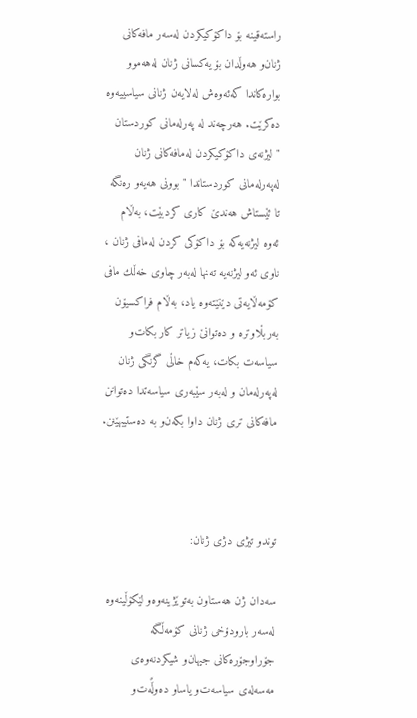راسته‌قینه‌ بۆ داكۆكیكردن له‌سه‌ر مافه‌كانی ژنان‌و هه‌وڵدان بۆ یه‌كسانی ژنان له‌هه‌موو بواره‌كاندا كه‌ئه‌وه‌ش له‌لایه‌ن ژنانی سیاسییه‌وه‌ ده‌كرێت. هه‌رچه‌ند له‌ په‌رله‌مانی كوردستان "لیژنه‌ی داكۆكیكردن له‌مافه‌كانی ژنان له‌په‌رله‌مانی كوردستاندا " بوونی هه‌یه‌‌و ره‌نگه‌ تا ئێستاش هه‌ندێ كاری كردبێت، به‌ڵام ئه‌وه‌ لیژنه‌یه‌كه‌ بۆ داكۆكی كردن له‌مافی ژنان ، ناوی ئه‌و لیژنه‌یه‌ ته‌نها له‌به‌ر چاوی خه‌ڵك مافی كۆمه‌ڵایه‌تی دێنێته‌وه‌ یاد، به‌ڵام فراكسیۆن به‌ربڵاوتره‌ ‌و ده‌توانێ زیاتر كار بكات‌و سیاسه‌ت بكات، یه‌كه‌م خاڵی گرنگی ژنان له‌په‌رله‌مان ‌و له‌به‌ر سێبه‌ری سیاسه‌تدا ده‌توانن مافه‌كانی تری ژنان داوا بكه‌ن‌و به‌ ده‌ستیبهێنن.



توند‌و تیژی دژی ژنان:

سه‌دان ژن هه‌ستاون به‌توێژینه‌وه‌‌و لێكۆڵینه‌وه‌ له‌سه‌ر بارودۆخی ژنانی كۆمه‌ڵگه‌ جۆراوجۆره‌كانی جیهان‌و شیكردنه‌وه‌ی مه‌سه‌له‌ی سیاسه‌ت‌و یاسا‌و ده‌وڵًه‌ت‌و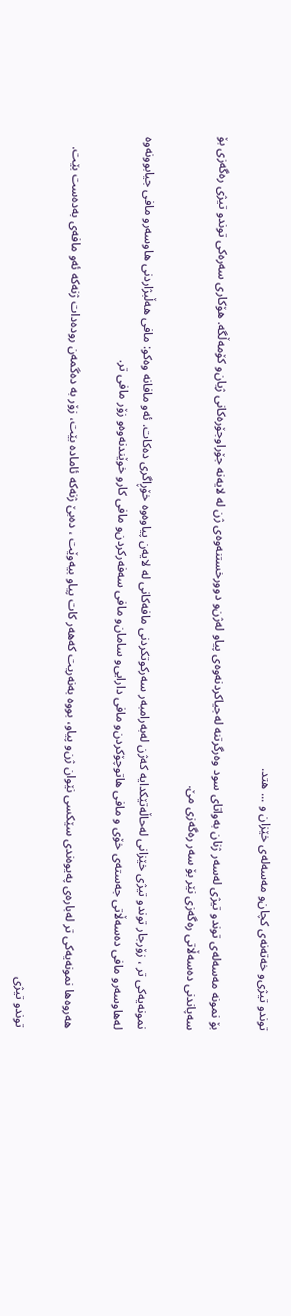توند‌و تیژی‌و خه‌ته‌نه‌ی كچان‌و مه‌سه‌له‌ی خێزان ‌و ... هتد.

بۆ نمونه‌ مه‌سه‌له‌ی توند‌و تیژی له‌سه‌ر ژنان به‌واتای سود وه‌رگرتنه‌ له‌جیاكردنه‌وه‌ی پیاو له‌ژن‌و دوورخستنه‌وه‌ی ژن له‌ لایه‌نه‌ جۆراوجۆره‌كانی ژیان‌و كۆمه‌ڵگه‌. هۆكاری سه‌ره‌كی توند‌و تیژی ره‌گه‌زی بۆ سه‌پاندنی ده‌سه‌ڵاتی ره‌گه‌زی نێر بۆ سه‌ر ره‌گه‌زی مێ.

نمونه‌یه‌كی تر ، زۆرجار توند‌و تیژی خێزانی له‌حاڵه‌تێكدایه‌ كه‌ژن له‌به‌رامبه‌ر سه‌ركوتكردنی مافه‌كانی له‌ لایه‌ن پیاوه‌وه‌ خۆڕاگری ده‌كات. ئه‌و مافانه‌ وه‌كو: مافی هه‌ڵبژاردنی هاوسه‌ر‌و مافی جیابوونه‌وه‌ له‌هاوسه‌ر‌و مافی ده‌سه‌ڵاتی جه‌سته‌ی خۆی ‌و مافی هاتوچۆكردن‌و مافی دارایی‌و سامان‌و مافی سه‌فه‌ركردن‌و مافی كار‌و خوێندنه‌وه‌‌و زۆر مافی تر.

هه‌روه‌ها نمونه‌یه‌كی تر له‌باره‌ی په‌یوه‌ندی سێكسی نێوان ژن‌و پیا‌و، بووه‌ به‌نه‌ریت كه‌هه‌ر كات پیاو بیه‌وێت ، ده‌بێ ژنه‌كه‌ ئاماده‌ بێت، زۆر به‌ ده‌گمه‌ن روده‌دات ژنه‌كه‌ ئه‌و مافه‌ی‌ به‌ده‌ست بێت.

توند‌و تیژی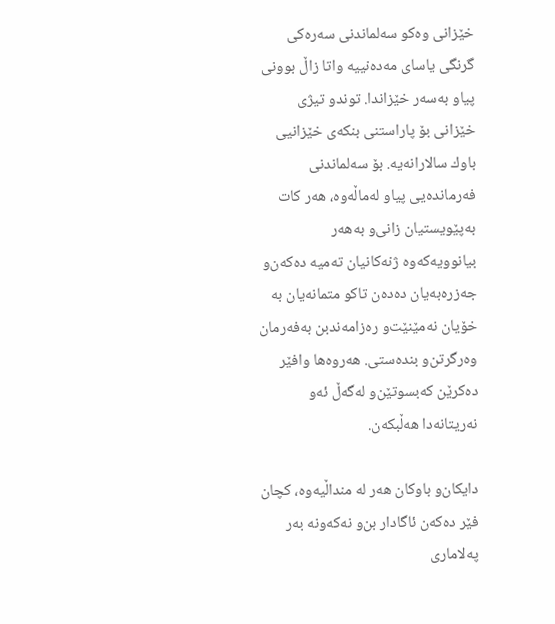خێزانی وه‌كو سه‌لماندنی سه‌ره‌كی گرنگی یاسای مه‌ده‌نییه‌ واتا زاڵ‌ بوونی پیاو به‌سه‌ر خێزاندا. توند‌و تیژی خێزانی بۆ پاراستنی بنكه‌ی خێزانیی باوك سالارانه‌یه‌. بۆ سه‌لماندنی فه‌رمانده‌یی پیاو له‌ماڵه‌وه‌، هه‌ر كات به‌پێویستیان زانی‌و به‌هه‌ر بیانوویه‌كه‌وه‌ ژنه‌كانیان ته‌میه‌ ده‌كه‌ن‌و جه‌زره‌به‌یان ده‌ده‌ن تاكو متمانه‌یان به‌ خۆیان نه‌مێنێت‌و ره‌زامه‌ندبن به‌فه‌رمان وه‌رگرتن‌و بنده‌ستی. هه‌روه‌ها وافێر ده‌كرێن كه‌بسوتێن‌و له‌گه‌ڵ‌ ئه‌و نه‌ریتانه‌دا هه‌ڵبكه‌ن.

دایكان‌و باوكان هه‌ر له‌ منداڵیه‌وه‌، كچان فێر ده‌كه‌ن ئاگادار بن‌و نه‌كه‌ونه‌ به‌ر په‌لاماری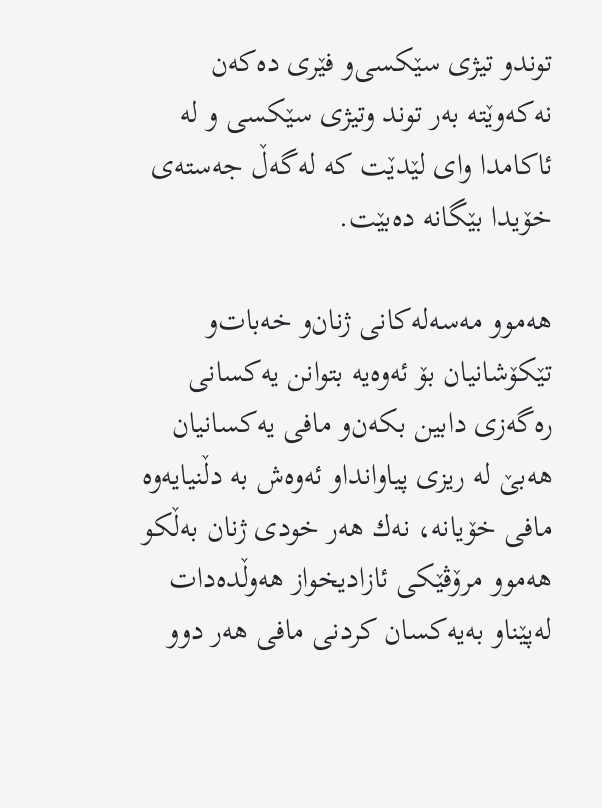توند‌و تیژی سێكسی‌و فێری ده‌كه‌ن نه‌كه‌وێته‌ به‌ر توند ‌وتیژی سێكسی و له‌ ئاكامدا وای لێدێت كه‌ له‌گه‌ڵ‌ جه‌سته‌ی خۆیدا بێگانه‌ ده‌بێت.

هه‌موو مه‌سه‌له‌كانی ژنان‌و خه‌بات‌و تێكۆشانیان بۆ ئه‌وه‌یه‌ بتوانن یه‌كسانی ره‌گه‌زی دابین بكه‌ن‌و مافی یه‌كسانیان هه‌بێ له‌ ریزی پیاواندا‌و ئه‌وه‌ش به‌ دڵنیایه‌وه‌ مافی خۆیانه‌، نه‌ك هه‌ر خودی ژنان به‌ڵكو هه‌موو مرۆڤێكی ئازادیخواز هه‌وڵده‌دات له‌پێناو به‌یه‌كسان كردنی مافی هه‌ر دوو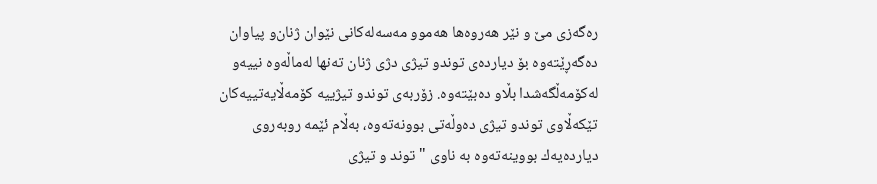ره‌گه‌زی مێ ‌و نێر هه‌روه‌ها هه‌موو مه‌سه‌له‌كانی نێوان ژنان‌و پیاوان ده‌گه‌ڕێته‌وه‌ بۆ دیارده‌ی توند‌و تیژی دژی ژنان ته‌نها له‌ماڵه‌وه‌ نییه‌‌و له‌كۆمه‌ڵگه‌شدا بڵاو ده‌بێته‌وه‌. زۆربه‌ی توند‌و تیژییه‌ كۆمه‌ڵایه‌تییه‌كان تێكه‌ڵاوی توند‌و تیژی ده‌وڵه‌تی بوونه‌ته‌وه‌، به‌ڵام ئێمه‌ روبه‌روی دیارده‌یه‌ك بووینه‌ته‌وه‌ به‌ ناوی "توند ‌و تیژی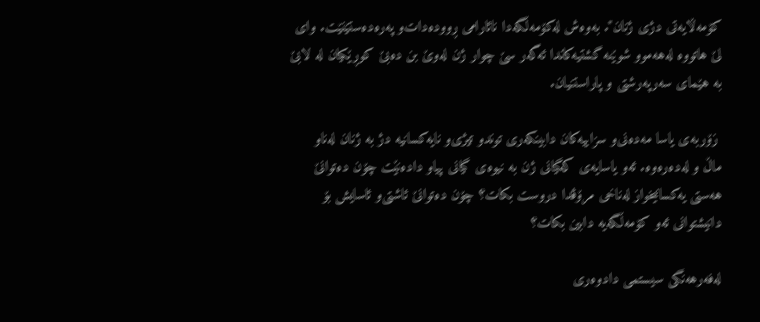كۆمه‌ڵایه‌تی دژی ژنان". به‌وه‌ش له‌كۆمه‌ڵگه‌دا نائارامی ڕووده‌دات‌و په‌ره‌ده‌ستێنێت. وای لێ هاتووه‌ له‌هه‌موو شوێنه‌ گشتیه‌كاندا ئه‌گه‌ر سێ چوار ژن له‌وێ بن ده‌بێ كوڕێكیان له‌ لابێ به‌ هێمای سه‌رپه‌رشتی ‌و پاراستنیان.

 زۆربه‌ی یاسا مه‌ده‌نی‌و سزاییه‌كان دابینكه‌ری توند‌و تیژی‌و نایه‌كسانیه‌ دژ به‌ ژنان له‌ناو ماڵ ‌و له‌ده‌ره‌وه‌. ئه‌و یاسایه‌ی كه‌گیانی ژن به‌ نیوه‌ی گیانی پیاو داده‌نێت چۆن ده‌توانێ هه‌ستی یه‌كسانیخواز له‌ناخی مرۆڤدا دروست بكات؟ چۆن ده‌توانێ ئاشتی‌و ئاسایش بۆ دانیشتوانی ئه‌و كۆمه‌ڵگه‌یه‌ دابین بكات؟

له‌فه‌رهه‌نگی سیستمی دادوه‌ری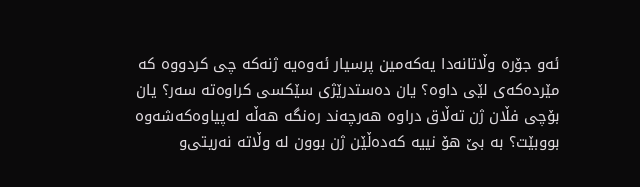ئه‌و جۆره‌ وڵاتانه‌دا یه‌كه‌مین پرسیار ئه‌وه‌یه‌ ژنه‌كه‌ چی كردووه‌ كه‌ مێرده‌كه‌ی لێی داوه‌؟ یان ده‌ستدرێژی‌ سێكسی كراوه‌ته‌ سه‌ر؟ یان بۆچی فڵان ژن ته‌ڵاق دراوه‌ هه‌رچه‌ند ره‌نگه‌ هه‌ڵه‌ له‌پیاوه‌كه‌شه‌وه‌ بووبێت؟ به‌ بێ هۆ نییه‌ كه‌ده‌ڵێن ژن بوون له‌ وڵاته‌ نه‌ریتی‌و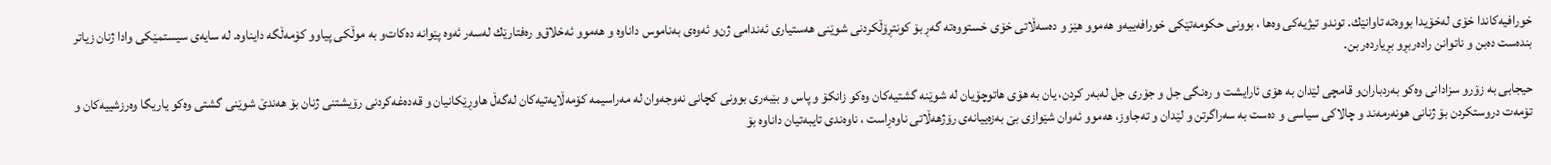خورافیه‌كاندا خۆی له‌خۆیدا بووه‌ته‌ تاوانێك. توند‌و تیژیه‌كی وه‌ها ، بوونی حكومه‌تێكی خورافه‌ییه‌‌و هه‌موو هێز ‌و ده‌سه‌ڵاتی خۆی خستووه‌ته‌ گه‌ڕ بۆ كونتڕۆڵكردنی شوێنی هه‌ستیاری‌ ئه‌ندامی ژن‌و ئه‌وه‌ی به‌ناموس داناوه‌ ‌و هه‌موو ئه‌خلاق‌و ره‌فتارێك له‌سه‌ر ئه‌وه‌ پێوانه‌ ده‌كات‌و به‌ موڵكی پیاو‌و كۆمه‌ڵگه‌ دایناوه‌. له‌ سایه‌ی سیستمێكی‌ وادا ژنان زیاتر بنده‌ست ده‌بن ‌و ناتوانن راده‌ربڕ‌و بڕیارده‌ر بن.

حیجابی به‌ زۆر‌و سزادانی‌ وه‌كو به‌ردباران‌و قامچی لێدان به‌ هۆی ئارایشت ‌و ره‌نگی جل ‌و جۆری جل له‌به‌ر كردن، یان به‌ هۆی هاتوچۆیان له‌ شوێنه‌ گشتیه‌كان وه‌كو زانكۆ ‌و پاس ‌و بێبه‌ری بوونی كچانی نه‌وجه‌وان له‌ مه‌راسیمه‌ كۆمه‌ڵایه‌تیه‌كان له‌گه‌ڵ‌ هاوڕێكانیان ‌و قه‌ده‌غه‌كردنی رۆیشتنی ژنان بۆ هه‌ندێ شوێنی گشتی وه‌كو یاریگا وه‌رزشییه‌كان ‌و تۆمه‌ت دروستكردن بۆ ژنانی هونه‌رمه‌ند ‌و چالاكی سیاسی ‌و ده‌ست به‌ سه‌راگرتن ‌و لێدان ‌و ته‌جاوز، هه‌موو ئه‌وان شێوازی بێ به‌زه‌ییانه‌ی رۆژهه‌ڵاتی ناوه‌ڕاست ، ناوه‌ندی تایبه‌تیان داناوه‌ بۆ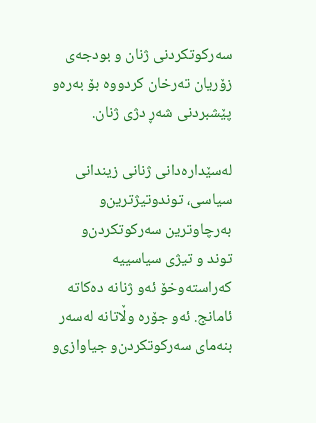سه‌ركوتكردنی ژنان ‌و بودجه‌ی زۆریان ته‌رخان كردووه‌ بۆ به‌ره‌و پێشبردنی‌ شه‌ڕ دژی ژنان.

له‌سێداره‌دانی ژنانی زیندانی سیاسی، توند‌وتیژترین‌و به‌رچاوترین سه‌ركوتكردن‌و توند ‌و تیژی سیاسییه‌ كه‌راسته‌وخۆ ئه‌و ژنانه‌ ده‌كاته‌ ئامانج. ئه‌و جۆره‌ وڵاتانه‌ له‌سه‌ر بنه‌مای سه‌ركوتكردن‌و جیاوازی‌و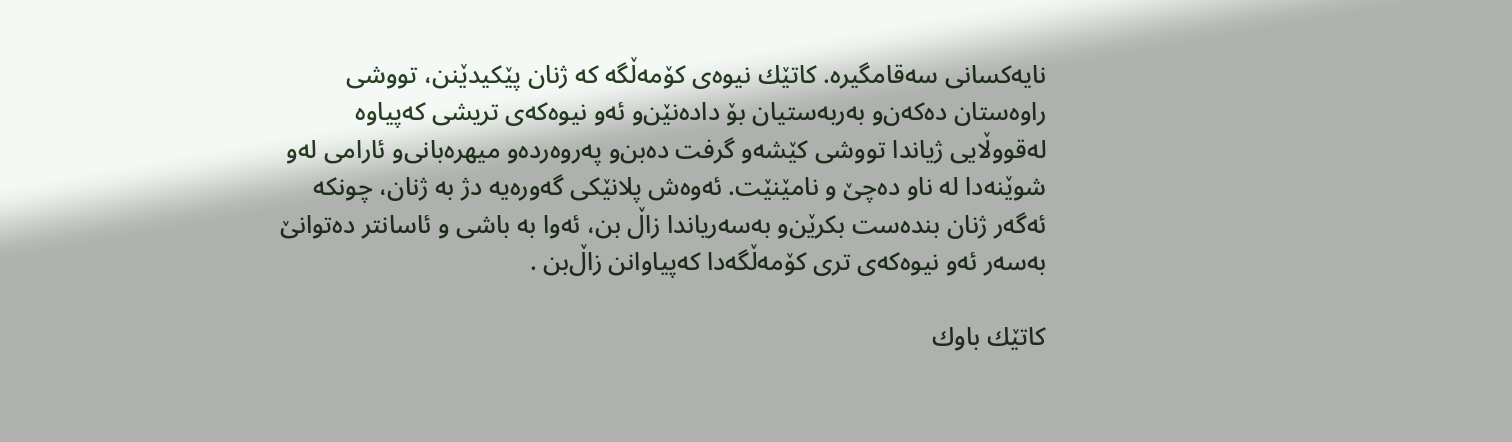نایه‌كسانی سه‌قامگیره‌. كاتێك نیوه‌ی كۆمه‌ڵگه‌ كه‌ ژنان پێكیدێنن، تووشی راوه‌ستان ده‌كه‌ن‌و به‌ربه‌ستیان بۆ داده‌نێن‌و ئه‌و نیوه‌كه‌ی تریشی كه‌پیاوه‌ له‌قووڵایی ژیاندا تووشی كێشه‌‌و گرفت ده‌بن‌و په‌روه‌رده‌‌و میهره‌بانی‌و ئارامی له‌و شوێنه‌دا له‌ ناو ده‌چێ ‌و نامێنێت. ئه‌وه‌ش پلانێكی گه‌وره‌یه‌ دژ به‌ ژنان، چونكه‌ ئه‌گه‌ر ژنان بنده‌ست بكرێن‌و به‌سه‌ریاندا زاڵ‌ بن، ئه‌وا به‌ باشی ‌و ئاسانتر ده‌توانێ به‌سه‌ر ئه‌و نیوه‌كه‌ی تری كۆمه‌ڵگه‌دا كه‌پیاوانن زاڵ‌بن .

كاتێك باوك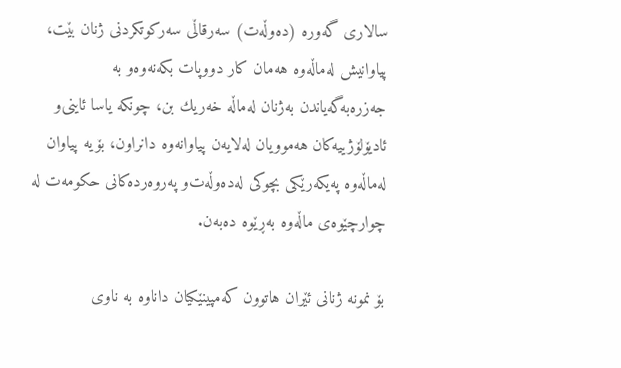سالاری گه‌وره‌ (ده‌وڵه‌ت) سه‌رقاڵی سه‌ركوتكردنی ژنان بێت، پیاوانیش له‌ماڵه‌وه‌ هه‌مان كار دووپات بكه‌نه‌وه‌‌و به‌ جه‌زره‌به‌گه‌یاندن به‌ژنان له‌ماڵه‌ خه‌ریك بن، چونكه‌ یاسا ئاینی‌و ئادیۆلۆژییه‌كان هه‌موویان له‌لایه‌ن پیاوانه‌وه‌ دانراون، بۆیه‌ پیاوان له‌ماڵه‌وه‌ په‌یكه‌رێكی بچوكی‌ له‌ده‌وڵه‌ت‌و په‌روه‌رده‌كانی حكومه‌ت له‌ چوارچێوه‌ی ماڵه‌وه‌ به‌ڕێوه‌ ده‌به‌ن.

بۆ نمونه‌ ژنانی ئێران هاتوون كه‌مپینێكیان داناوه‌ به‌ ناوی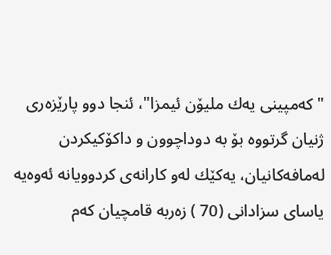"كه‌مپینی یه‌ك ملیۆن ئیمزا"، ئنجا دوو پارێزه‌ری ژنیان گرتووه‌ بۆ به‌ دوداچوون ‌و داكۆكیكردن له‌مافه‌كانیان، یه‌كێك له‌و كارانه‌ی كردوویانه‌ ئه‌وه‌یه‌ یاسای سزادانی (70 ) زه‌ربه‌ قامچیان كه‌م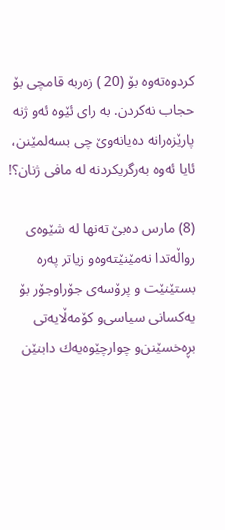كردوه‌ته‌وه‌ بۆ (20 ) زه‌ربه‌ قامچی بۆ حجاب نه‌كردن. به‌ رای ئێوه‌ ئه‌و ژنه‌ پارێزه‌رانه‌ ده‌یانه‌وێ چی بسه‌لمێنن، ئایا ئه‌وه‌ به‌رگریكردنه‌ له‌ مافی ژنان؟!

(8) مارس ده‌بێ ته‌نها له‌ شێوه‌ی رواڵه‌تدا نه‌مێنێته‌وه‌‌و زیاتر په‌ره‌ بستێنێت ‌و پرۆسه‌ی جۆراوجۆر بۆ یه‌كسانی سیاسی‌و كۆمه‌ڵایه‌تی بڕه‌خسێنن‌و چوارچێوه‌یه‌ك دابنێن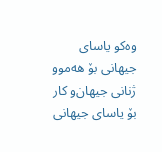وه‌كو یاسای جیهانی بۆ هه‌موو ژنانی جیهان‌و كار بۆ یاسای جیهانی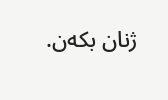ژنان بكه‌ن.